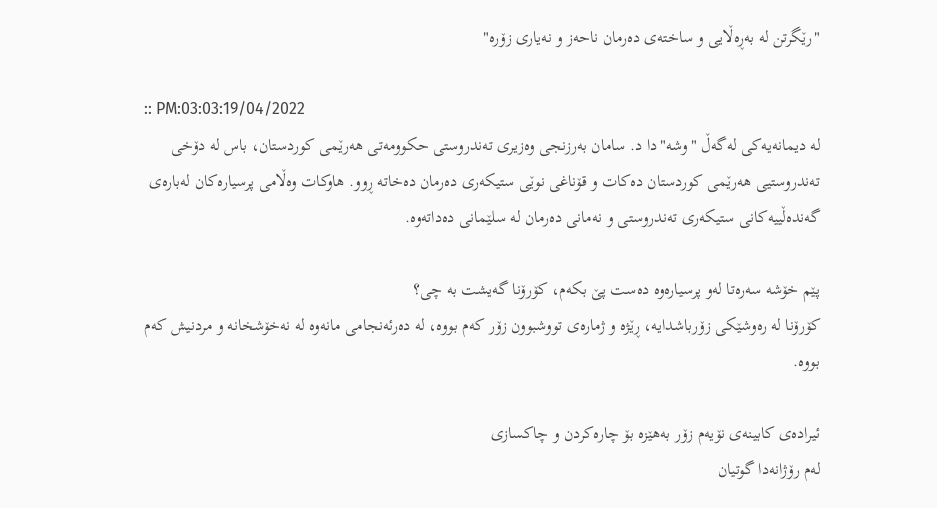"رێگرتن له‌ به‌ڕه‌ڵایی و ساخته‌ی‌ ده‌رمان ناحه‌ز و نه‌یاری زۆره‌"

:: PM:03:03:19/04/2022
له‌ دیمانه‌یه‌كی‌ له‌گه‌ڵ "وشه‌"دا د. سامان به‌رزنجی‌ وه‌زیری‌ ته‌ندروستی‌ حكوومه‌تی‌ هه‌رێمی‌ كوردستان، باس له‌ دۆخی‌ ته‌ندروستیی‌ هه‌رێمی‌ كوردستان ده‌كات و قۆناغی‌ نوێی‌ ستیكه‌ری‌ ده‌رمان ده‌خاته‌ ڕوو. هاوكات وه‌ڵامی‌ پرسیاره‌كان له‌باره‌ی‌ گه‌نده‌ڵییه‌كانی‌ ستیكه‌ری‌ ته‌ندروستی‌ و نه‌مانی‌ ده‌رمان له‌ سلێمانی‌ ده‌داته‌وه‌.

پێم خۆشه‌ سه‌ره‌تا له‌و پرسیاره‌وه‌ ده‌ست پێ بكه‌م، كۆرۆنا گه‌یشت به‌ چی؟
كۆرۆنا له‌ ره‌وشێكی زۆرباشدایه‌، ڕێژه‌ و ژماره‌ی تووشبوون زۆر كه‌م بووه‌، له‌ ده‌رئه‌نجامی مانه‌وه‌ له‌ نه‌خۆشخانه‌ و مردنیش كه‌م بووه‌.

ئیراده‌ی كابینه‌ی نۆیه‌م زۆر به‌هێزه‌ بۆ چاره‌كردن و چاكسازی
له‌م رۆژانه‌دا گوتیان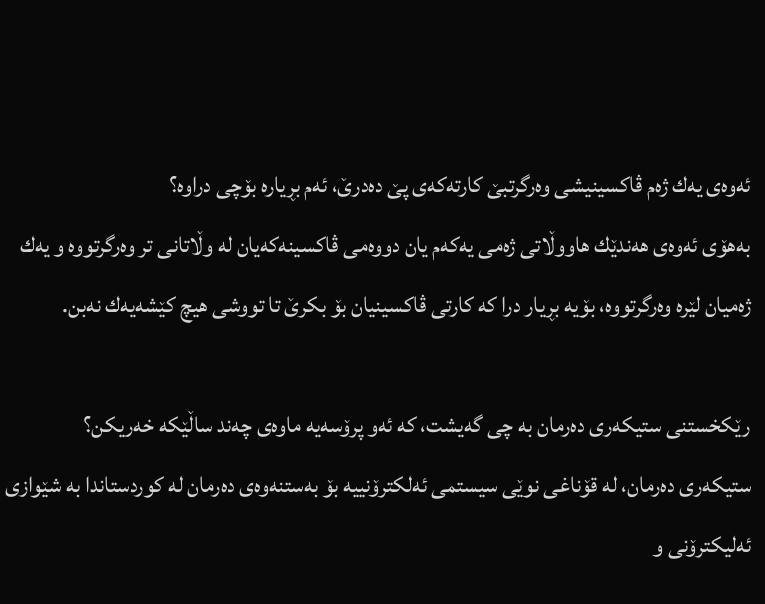ئه‌وه‌ی یه‌ك ژه‌م ڤاكسینیشی وه‌رگرتبێ كارته‌كه‌ی‌ پێ ده‌درێ‌، ئه‌م بڕیاره‌ بۆچی‌ دراوه‌؟
به‌هۆی ئه‌وه‌ی هه‌ندێك هاووڵاتی ژه‌می‌ یه‌كه‌م یان دووه‌می‌ ڤاكسینه‌كه‌یان له‌ وڵاتانی‌ تر وه‌رگرتووه‌ و یه‌ك ژه‌میان لێره‌ وه‌رگرتووه‌، بۆیه‌ بڕیار درا كه‌ كارتی‌ ڤاكسینیان بۆ بكرێ‌ تا تووشی‌ هیچ كێشه‌یه‌ك نه‌بن.

رێكخستنی ستیكه‌ری ده‌رمان به‌ چی گه‌یشت، كه‌ ئه‌و پرۆسه‌یه‌ ماوه‌ی‌ چه‌ند ساڵێكه‌ خه‌ریكن؟
ستیكه‌ری‌ ده‌رمان، له‌ قۆناغی نوێی سیستمی ئه‌لكترۆنییه‌ بۆ به‌ستنه‌وه‌ی ده‌رمان له‌ كوردستاندا به‌ شێوازی ئه‌لیكترۆنی و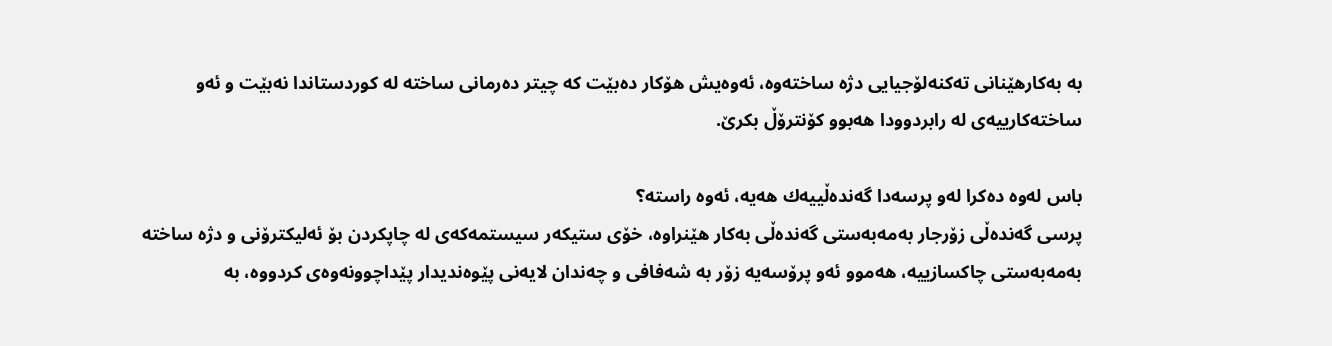به‌ به‌كارهێنانی ته‌كنه‌لۆجیایی دژه‌ ساخته‌‌وه‌، ئه‌وه‌یش هۆكار ده‌بێت كه‌ چیتر ده‌رمانی‌ ساخته‌ له‌ كوردستاندا نه‌بێت و ئه‌و ساخته‌كارییه‌ی‌ له‌ رابردوودا هه‌بوو كۆنترۆڵ بكرێ‌.

باس له‌وه‌ ده‌كرا له‌و پرسه‌دا گه‌نده‌ڵییه‌ك هه‌یه‌، ئه‌وه‌ راسته‌؟
پرسی گه‌نده‌ڵی زۆرجار به‌مه‌به‌ستی گه‌نده‌ڵی به‌كار ‌هێنراوه‌، خۆی ستیكه‌ر سیستمه‌كه‌ی له‌ چاپكردن بۆ ئه‌لیكترۆنی و دژه‌ ساخته‌ به‌مه‌به‌ستی چاكسازییه‌، هه‌موو ئه‌و پرۆسه‌یه‌ زۆر به‌ شه‌فافی و چه‌ندان لایه‌نی پێوه‌ندیدار پێداچوونه‌وه‌ی كردووه‌، به‌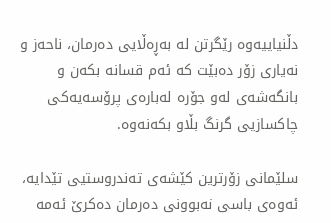دڵنیاییه‌وه‌ رێگرتن له‌ به‌ڕه‌ڵایی ده‌رمان، ناحه‌ز و نه‌یاری زۆر ده‌بێت كه‌ ئه‌م قسانه‌ بكه‌ن و بانگه‌شه‌ی‌ له‌و جۆره‌ له‌باره‌ی‌ پرۆسه‌یه‌كی‌ چاكسازیی‌ گرنگ بڵاو بكه‌نه‌وه‌.

سلێمانی زۆرترین كێشه‌ی ته‌ندروستیی تێدایه‌، ئه‌وه‌ی باسی نه‌بوونی ده‌رمان ده‌كرێ‌ ئه‌مه‌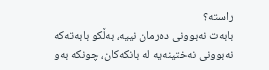راسته‌؟
بابه‌ت نه‌بوونی ده‌رمان نییه‌، به‌ڵكو بابه‌ته‌كه‌ نه‌بوونی نه‌ختینه‌یه‌ له‌ بانكه‌كان، چونكه‌ به‌و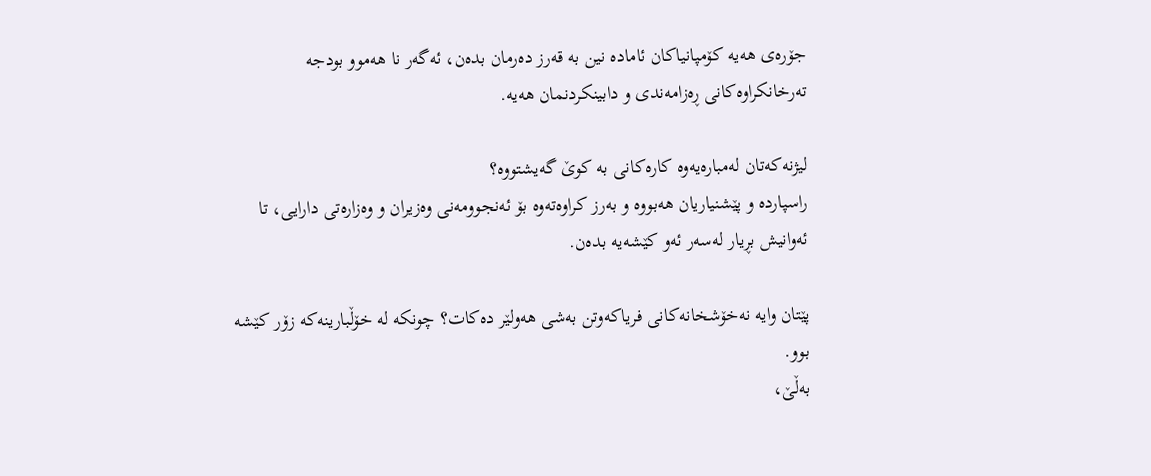جۆره‌ی‌ هه‌یه‌ كۆمپانیاكان ئاماده‌ نین به‌ قه‌رز ده‌رمان بده‌ن، ئه‌گه‌ر نا هه‌موو بودجه‌ ته‌رخانكراوه‌كانی ڕه‌زامه‌ندی و دابینكردنمان هه‌یه‌.

لیژنه‌كه‌تان له‌مباره‌یه‌وه‌ كاره‌كانی به‌ كوێ گه‌یشتووه‌؟
راسپارده‌ و پێشنیاریان هه‌بووه‌ و به‌رز كراوه‌ته‌وه‌ بۆ ئه‌نجوومه‌نی وه‌زیران و وه‌زاره‌تی دارایی، تا ئه‌وانیش بڕیار له‌سه‌ر ئه‌و كێشه‌یه‌ بده‌ن.

پێتان وایه‌ نه‌خۆشخانه‌كانی فریاكه‌وتن به‌شی هه‌ولێر ده‌كات؟ چونكه‌ له‌ خۆڵبارینه‌كه‌ زۆر كێشه‌ بوو.
به‌ڵێ،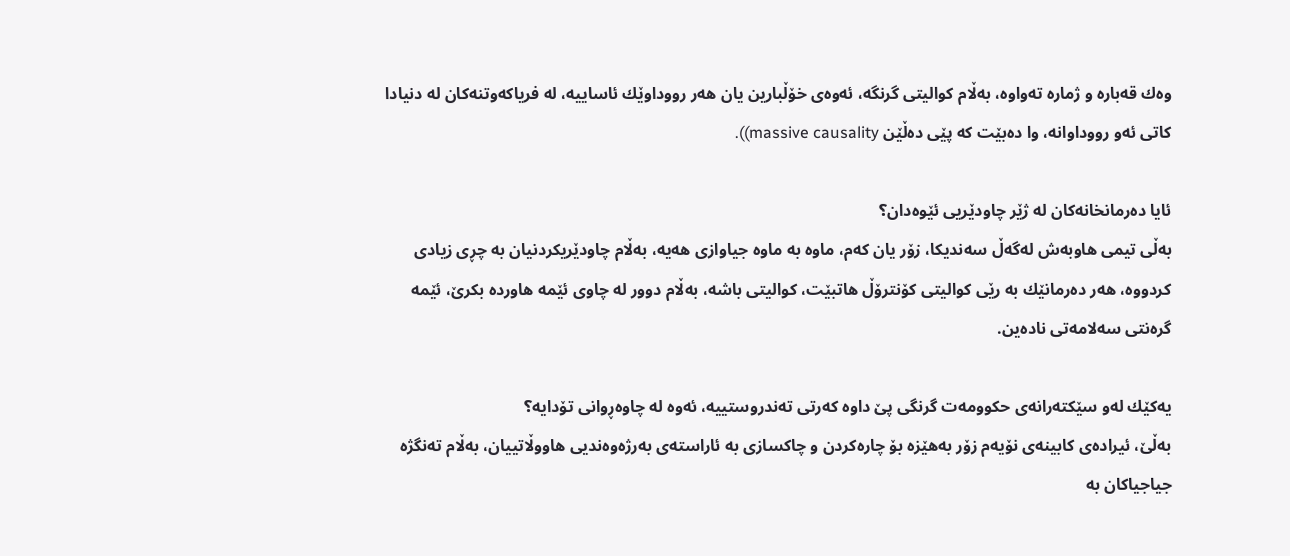وه‌ك قه‌باره‌ و ژماره‌ ته‌واوه‌، به‌ڵام كوالیتی گرنگه‌، ئه‌وه‌ی خۆڵبارین یان هه‌ر رووداوێك ئاساییه‌، له‌ فریاكه‌وتنه‌كان له‌ دنیادا كاتی ئه‌و رووداوانه‌، وا ده‌بێت كه‌ پێی ده‌ڵێن massive causality)).

ئایا ده‌رمانخانه‌كان له‌ ژێر چاودێریی ئێوه‌دان؟
به‌ڵی تیمی هاوبه‌ش له‌گه‌ڵ سه‌ندیكا، زۆر یان كه‌م، ماوه‌ به‌ ماوه‌ جیاوازی هه‌یه‌، به‌ڵام چاودێریكردنیان به‌ چڕی زیادی كردووه‌، هه‌ر ده‌رمانێك به‌ رێی كوالیتی كۆنترۆڵ هاتبێت، كوالیتی باشه‌، به‌ڵام دوور له‌ چاوی ئێمه‌ هاورده‌ بكرێ، ئێمه‌ گره‌نتی سه‌لامه‌تی ناده‌ین.

یه‌كێك له‌و سێكته‌رانه‌ی حكوومه‌ت گرنگی پێ داوه‌ كه‌رتی ته‌ندروستییه‌، ئه‌وه‌ له‌ چاوه‌ڕوانی تۆدایه‌؟
به‌ڵێ، ئیراده‌ی كابینه‌ی نۆیه‌م زۆر به‌هێزه‌ بۆ چاره‌كردن و چاكسازی به‌ ئاراسته‌ی به‌رژه‌وه‌ندیی هاووڵاتییان، به‌ڵام ته‌نگژه‌ جیاجیاكان به‌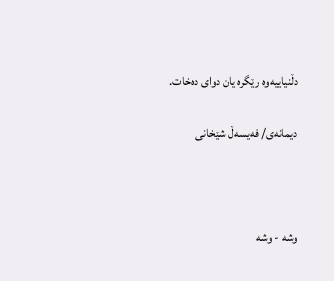دڵنیاییه‌وه‌ رێگره‌ یان دوای ده‌خات.

دیمانه‌ی‌/ فه‌یسه‌ڵ شێخانی‌



وشە - وشه‌